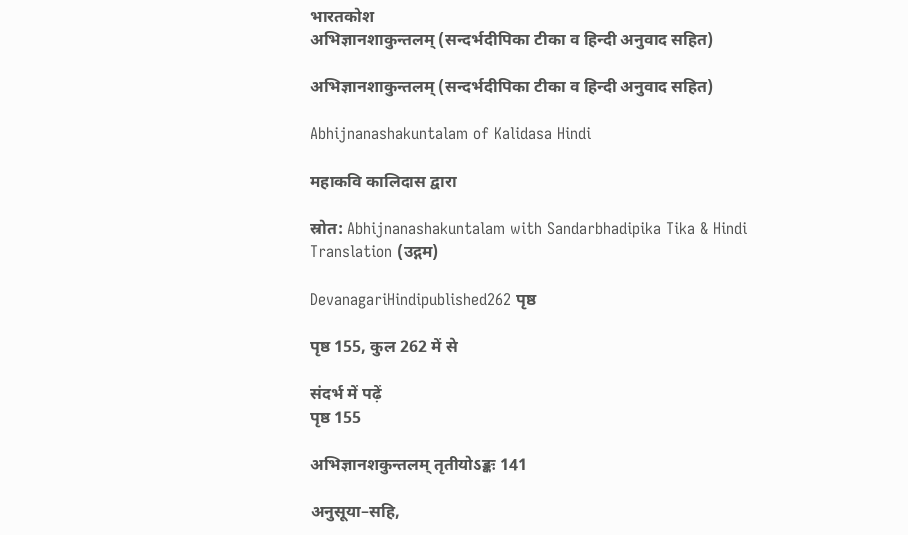भारतकोश
अभिज्ञानशाकुन्तलम् (सन्दर्भदीपिका टीका व हिन्दी अनुवाद सहित)

अभिज्ञानशाकुन्तलम् (सन्दर्भदीपिका टीका व हिन्दी अनुवाद सहित)

Abhijnanashakuntalam of Kalidasa Hindi

महाकवि कालिदास द्वारा

स्रोत: Abhijnanashakuntalam with Sandarbhadipika Tika & Hindi Translation (उद्गम)

DevanagariHindipublished262 पृष्ठ

पृष्ठ 155, कुल 262 में से

संदर्भ में पढ़ें
पृष्ठ 155

अभिज्ञानशकुन्तलम् तृतीयोऽङ्कः 141

अनुसूया–सहि,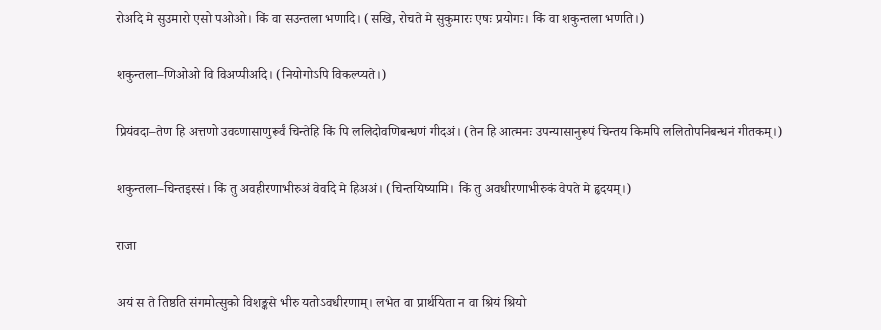रोअदि मे सुउमारो एसो पओओ। किं वा सउन्तला भणादि। (सखि, रोचते मे सुकुमारः एषः प्रयोगः। किं वा शकुन्तला भणति।)

शकुन्तला–णिओओ वि विअप्पीअदि। (नियोगोऽपि विकल्प्यते।)

प्रियंवदा–तेण हि अत्तणो उवव्णासाणुरूर्वं चिन्तेहि किं पि ललिदोवणिबन्धणं गीदअं। (तेन हि आत्मनः उपन्यासानुरूपं चिन्तय किमपि ललितोपनिबन्धनं गीतकम्।)

शकुन्तला–चिन्तइस्सं। किं तु अवहीरणाभीरुअं वेवदि मे हिअअं। (चिन्तयिष्यामि। किं तु अवधीरणाभीरुकं वेपते मे हृदयम्।)

राजा

अयं स ते तिष्ठति संगमोत्सुको विशङ्कसे भीरु यतोऽवधीरणाम्। लभेत वा प्रार्थयिता न वा श्रियं श्रियो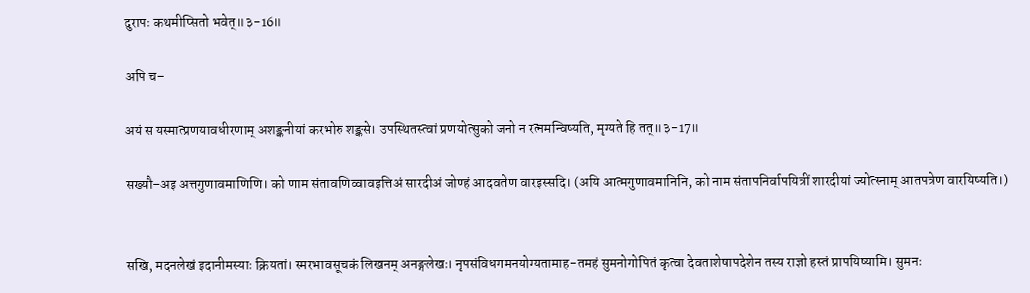दुरापः कथमीप्सितो भवेत्॥३-16॥

अपि च–

अयं स यस्मात्प्रणयावधीरणाम् अशङ्कनीयां करभोरु शङ्कसे। उपस्थितस्त्वां प्रणयोत्सुको जनो न रत्नमन्विष्यति, मृग्यते हि तत्॥३-17॥

सख्यौ–अइ अत्तगुणावमाणिणि। को णाम संतावणिव्वावइत्तिअं सारदीअं जोण्हं आदवतेण वारइस्सदि। (अयि आत्मगुणावमानिनि, को नाम संतापनिर्वापयित्रीं शारदीयां ज्योत्स्नाम् आतपत्रेण वारयिष्यति।)


सखि, मदनलेखं इदानीमस्याः क्रियतां। स्मरभावसूचकं लिखनम् अनङ्गलेखः। नृपसंविधगमनयोग्यतामाह-तमहं सुमनोगोपितं कृत्वा देवताशेषापदेशेन तस्य राज्ञो हस्तं प्रापयिष्यामि। सुमनः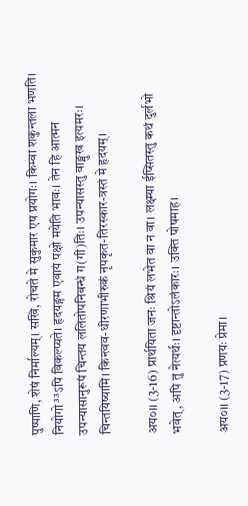पुष्पाणि, शेषं निर्माल्यम्। सखि, रोचते मे सुकुमार एष प्रयोगः। किम्वा शकुन्तला भणति। नियोगो³³ऽपि विकल्प्यते। हृदयङ्गम एवायं पक्षो मयेति भावः। तेन हि आत्मन उपन्यासानुरूपं चिन्तय ललितोपनिबन्धं ग(गी)तिः। उपन्यासस्तु वाङ्मुख इत्यमरः। चिन्तयिष्यामि। किन्त्वव-धीरणाभीरुकं नृपकृत-तिरस्कार-त्रस्तं मे हृदयम्।

अय०।। (3-16) प्रार्थयिता जनः श्रियं लभेत वा न वा। लक्ष्म्या ईप्सितस्तु कथं दुर्लभो भवेत्, अपि तु नेत्यर्थः। दृष्टान्तोऽलंकारः। उक्ति पोषमाह।

अय०।। (3-17) प्रणयः प्रेमा।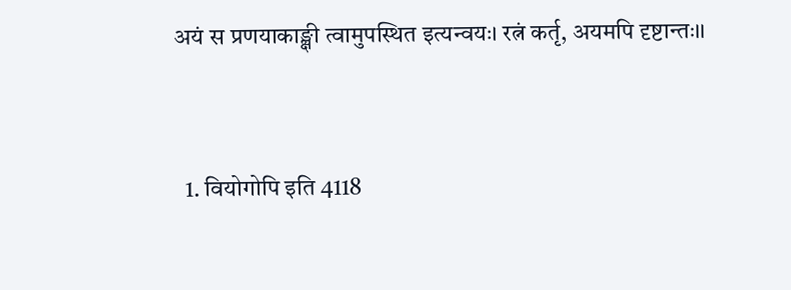अयं स प्रणयाकाङ्क्षी त्वामुपस्थित इत्यन्वयः। रत्नं कर्तृ, अयमपि दृष्टान्तः।।


  1. वियोगोपि इति 4118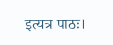इत्यत्र पाठः।